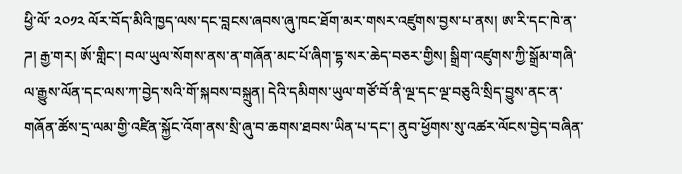ཕྱི་ལོ་ ༢༠༡༢ ལོར་བོད་མིའི་ཁྱད་ལས་དང་བླངས་ཞབས་ཞུ་ཁང་ཐོག་མར་གསར་འཛུགས་བྱས་པ་ནས། ཨ་རི་དང་ཁེ་ན་ཌ། རྒྱ་གར། ཨོ་གླིང་། བལ་ཡུལ་སོགས་ནས་ན་གཞོན་མང་པོ་ཞིག་དྷ་སར་ཆེད་བཅར་གྱིས། སྒྲིག་འཛུགས་ཀྱི་སྒྲོམ་གཞི་ལ་རྒྱུས་ལོན་དང་ལས་ཀ་བྱེད་སའི་གོ་སྐབས་བསྐྲུན། དེའི་དམིགས་ཡུལ་གཙོ་བོ་ནི་ལྔ་དང་ལྔ་བཅུའི་སྲིད་བྱུས་ནང་ན་གཞོན་ཚོས་དྲ་ལམ་གྱི་འཛིན་སྐྱོང་འོག་ནས་སྲི་ཞུ་བ་ཆགས་ཐབས་ཡིན་པ་དང་། ནུབ་ཕྱོགས་སུ་འཚར་ལོངས་བྱེད་བཞིན་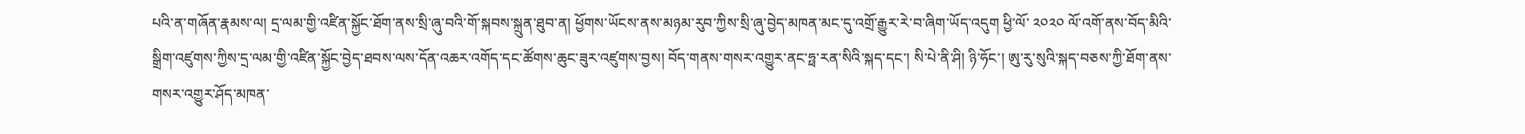པའི་ན་གཞོན་རྣམས་ལ། དྲ་ལམ་གྱི་འཛིན་སྐྱོང་ཐོག་ནས་སྲི་ཞུ་བའི་གོ་སྐབས་སྐྲུན་ཐུབ་ན། ཕྱོགས་ཡོངས་ནས་མཉམ་རུབ་ཀྱིས་སྲི་ཞུ་བྱེད་མཁན་མང་དུ་འགྲོ་རྒྱུར་རེ་བ་ཞིག་ཡོད་འདུག ཕྱི་ལོ་ ༢༠༢༠ ལོ་འགོ་ནས་བོད་མིའི་སྒྲིག་འཛུགས་ཀྱིས་དྲ་ལམ་གྱི་འཛིན་སྐྱོང་བྱེད་ཐབས་ལས་དོན་འཆར་འགོད་དང་ཚོགས་ཆུང་ཟུར་འཛུགས་བྱས། བོད་གནས་གསར་འགྱུར་ནང་ཧྥ་རན་སིའི་སྐད་དང་། སི་པེ་ནི་ཤི། ཉི་ཧོང་། ཨུ་རུ་སུའི་སྐད་བཅས་ཀྱི་ཐོག་ནས་གསར་འགྱུར་ཤོད་མཁན་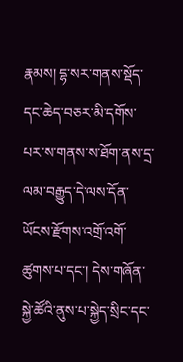རྣམས། དྷ་སར་གནས་སྡོད་དང་ཆེད་བཅར་མི་དགོས་པར་ས་གནས་ས་ཐོག་ནས་དྲ་ལམ་བརྒྱུད་དེ་ལས་དོན་ཡོངས་རྫོགས་འགྲོ་འགོ་ཚུགས་པ་དང་། དེས་གཞོན་སྐྱེ་ཚོའི་ནུས་པ་སྐྱེད་སྲིང་དང་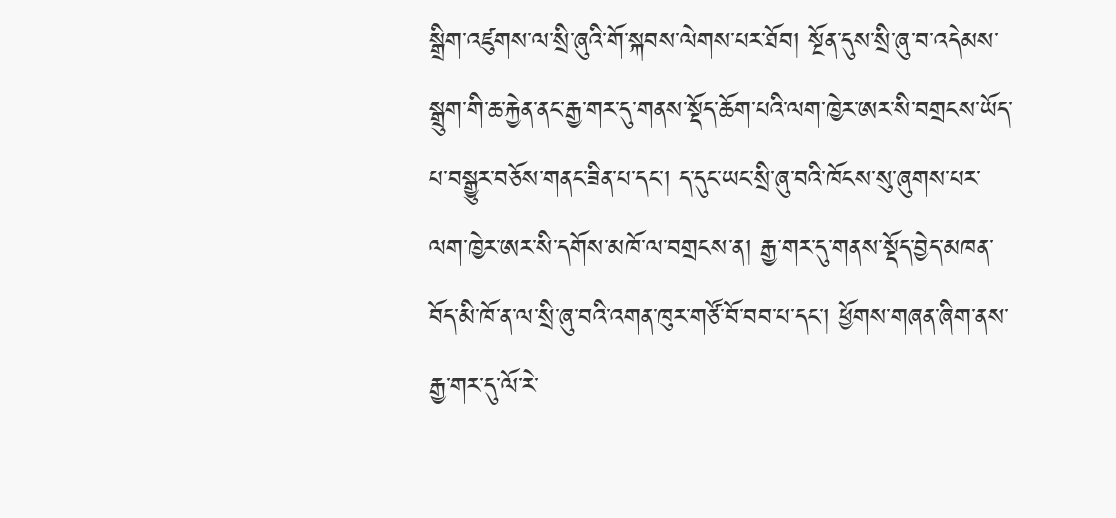སྒྲིག་འཛུགས་ལ་སྲི་ཞུའི་གོ་སྐབས་ལེགས་པར་ཐོབ། སྔོན་དུས་སྲི་ཞུ་བ་འདེམས་སྒྲུག་གི་ཆ་རྐྱེན་ནང་རྒྱ་གར་དུ་གནས་སྡོད་ཆོག་པའི་ལག་ཁྱེར་ཨར་སི་བགྲངས་ཡོད་པ་བསྒྱུར་བཅོས་གནང་ཟིན་པ་དང་། ད་དུང་ཡང་སྲི་ཞུ་བའི་ཁོངས་སུ་ཞུགས་པར་ལག་ཁྱེར་ཨར་སི་དགོས་མཁོ་ལ་བགྲངས་ན། རྒྱ་གར་དུ་གནས་སྡོད་བྱེད་མཁན་བོད་མི་ཁོ་ན་ལ་སྲི་ཞུ་བའི་འགན་ཁུར་གཙོ་བོ་བབ་པ་དང་། ཕྱོགས་གཞན་ཞིག་ནས་རྒྱ་གར་དུ་ལོ་རེ་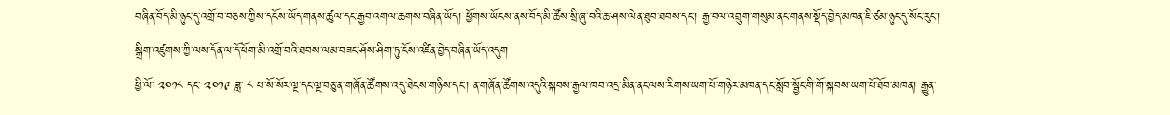བཞིན་བོད་མི་ཉུང་དུ་འགྲོ་བ་བཅས་ཀྱིས་དངོས་ཡོད་གནས་ཚུལ་དང་རྒྱབ་འགལ་ཆགས་བཞིན་ཡོད། ཕྱོགས་ཡོངས་ནས་བོད་མི་ཚོས་སྲི་ཞུ་བའི་ཆ་ཤས་ལེན་ཐུབ་ཐབས་དང་། རྒྱ་བལ་འབྲུག་གསུམ་ནང་གནས་སྡོད་བྱེད་མཁན་ཇི་ཙམ་ཉུང་དུ་སོང་རུང་། སྒྲིག་འཛུགས་ཀྱི་ལས་དོན་ལ་དོ་ཕོག་མི་འགྲོ་བའི་ཐབས་ལམ་བཟང་ཤོས་ཤིག་ཏུ་ངོས་འཛིན་བྱེད་བཞིན་ཡོད་འདུག
ཕྱི་ལོ་ ༢༠༡༨ དང་ ༢༠༡༩ ཟླ་ ༨ པ་སོ་སོར་ལྔ་དང་ལྔ་བཅུ་ན་གཞོན་ཚོགས་འདུ་ཐེངས་གཉིས་དང་། ན་གཞོན་ཚོགས་འདུའི་སྐབས་རྒྱལ་ཁབ་འདྲ་མིན་ནང་ལས་རིགས་ཡག་པོ་གཉེར་མཁན་དང་སློབ་སྦྱོང་གི་གོ་སྐབས་ཡག་པོ་ཐོབ་མཁན། རྒྱུན་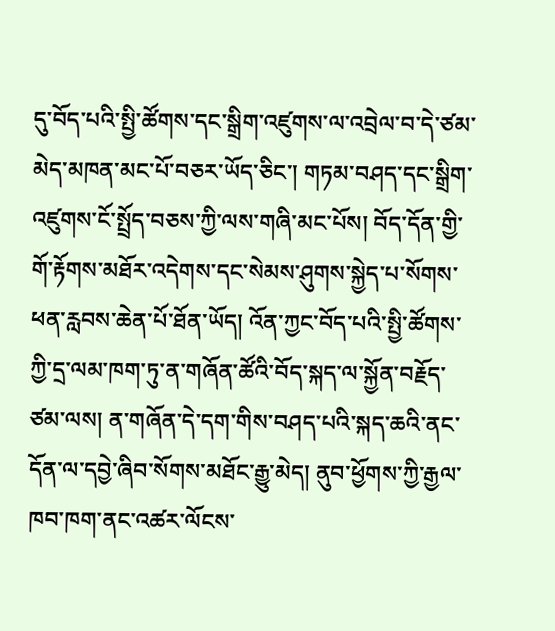དུ་བོད་པའི་སྤྱི་ཚོགས་དང་སྒྲིག་འཛུགས་ལ་འབྲེལ་བ་དེ་ཙམ་མེད་མཁན་མང་པོ་བཅར་ཡོད་ཅིང་། གཏམ་བཤད་དང་སྒྲིག་འཛུགས་ངོ་སྤྲོད་བཅས་ཀྱི་ལས་གཞི་མང་པོས། བོད་དོན་གྱི་གོ་རྟོགས་མཐོར་འདེགས་དང་སེམས་ཤུགས་སྐྱེད་པ་སོགས་ཕན་རླབས་ཆེན་པོ་ཐོན་ཡོད། འོན་ཀྱང་བོད་པའི་སྤྱི་ཚོགས་ཀྱི་དྲ་ལམ་ཁག་ཏུ་ན་གཞོན་ཚོའི་བོད་སྐད་ལ་སྐྱོན་བརྗོད་ཙམ་ལས། ན་གཞོན་དེ་དག་གིས་བཤད་པའི་སྐད་ཆའི་ནང་དོན་ལ་དབྱེ་ཞིབ་སོགས་མཐོང་རྒྱུ་མེད། ནུབ་ཕྱོགས་ཀྱི་རྒྱལ་ཁབ་ཁག་ནང་འཚར་ལོངས་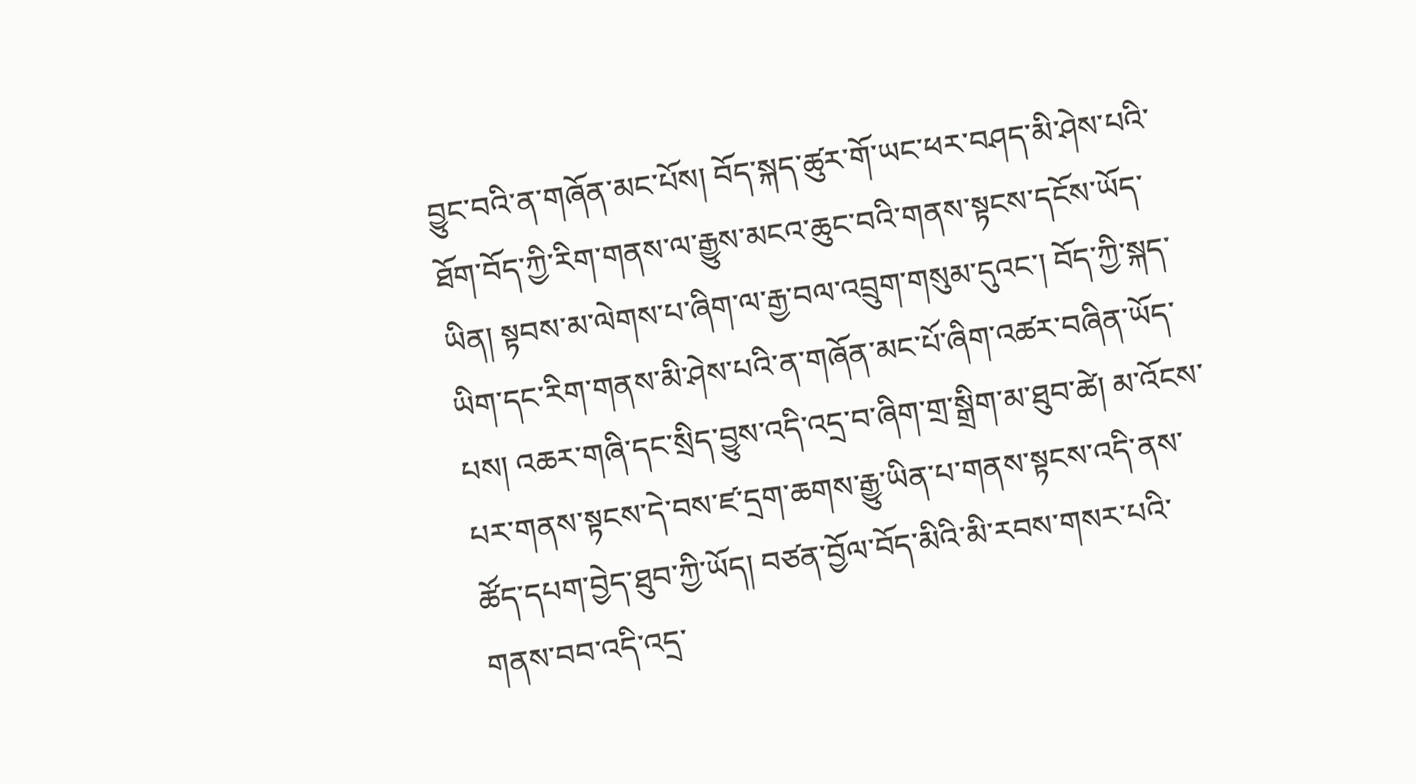བྱུང་བའི་ན་གཞོན་མང་པོས། བོད་སྐད་ཚུར་གོ་ཡང་ཕར་བཤད་མི་ཤེས་པའི་ཐོག་བོད་ཀྱི་རིག་གནས་ལ་རྒྱུས་མངའ་ཆུང་བའི་གནས་སྟངས་དངོས་ཡོད་ཡིན། སྟབས་མ་ལེགས་པ་ཞིག་ལ་རྒྱ་བལ་འབྲུག་གསུམ་དུའང་། བོད་ཀྱི་སྐད་ཡིག་དང་རིག་གནས་མི་ཤེས་པའི་ན་གཞོན་མང་པོ་ཞིག་འཚར་བཞིན་ཡོད་པས། འཆར་གཞི་དང་སྲིད་བྱུས་འདི་འདྲ་བ་ཞིག་གྲ་སྒྲིག་མ་ཐུབ་ཚེ། མ་འོངས་པར་གནས་སྟངས་དེ་བས་ཛ་དྲག་ཆགས་རྒྱུ་ཡིན་པ་གནས་སྟངས་འདི་ནས་ཚོད་དཔག་བྱེད་ཐུབ་ཀྱི་ཡོད། བཙན་བྱོལ་བོད་མིའི་མི་རབས་གསར་པའི་གནས་བབ་འདི་འདྲ་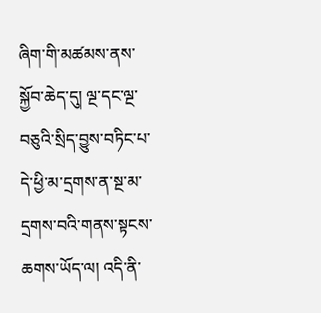ཞིག་གི་མཚམས་ནས་སྐྱོབ་ཆེད་དུ། ལྔ་དང་ལྔ་བཅུའི་སྲིད་བྱུས་བཏིང་པ་དེ་ཕྱི་མ་དྲགས་ན་སྔ་མ་དྲགས་བའི་གནས་སྟངས་ཆགས་ཡོད་ལ། འདི་ནི་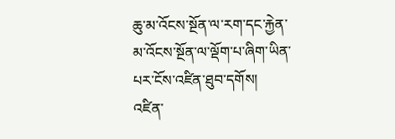ཆུ་མ་འོངས་སྔོན་ལ་རག་དང་རྐྱེན་མ་འོངས་སྔོན་ལ་ལྡོག་པ་ཞིག་ཡིན་པར་ངོས་འཛིན་ཐུབ་དགོས།
འཛིན་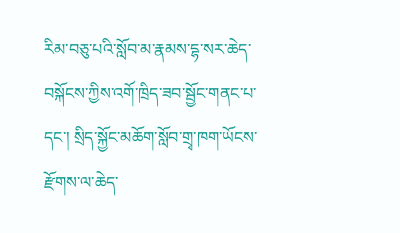རིམ་བཅུ་པའི་སློབ་མ་རྣམས་དྷ་སར་ཆེད་བསྐོངས་ཀྱིས་འགོ་ཁྲིད་ཟབ་སྦྱོང་གནང་པ་དང་། སྲིད་སྐྱོང་མཆོག་སློབ་གྲྭ་ཁག་ཡོངས་རྫོགས་ལ་ཆེད་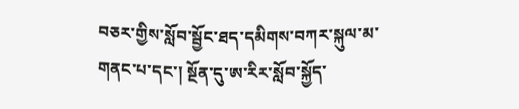བཅར་གྱིས་སློབ་སྦྱོང་ཐད་དམིགས་བཀར་སྐུལ་མ་གནང་པ་དང་། སྔོན་དུ་ཨ་རིར་སློབ་སྐྱོད་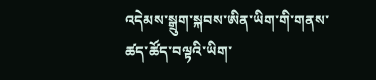འདེམས་སྒྲུག་སྐབས་ཨིན་ཡིག་གི་གནས་ཚད་ཚོད་བལྟའི་ཡིག་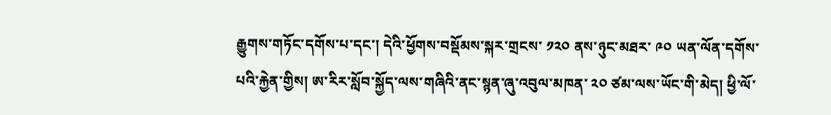རྒྱུགས་གཏོང་དགོས་པ་དང་། དེའི་ཕྱོགས་བསྡོམས་སྐར་གྲངས་ ༡༢༠ ནས་ཉུང་མཐར་ ༩༠ ཡན་ལོན་དགོས་པའི་རྐྱེན་གྱིས། ཨ་རིར་སློབ་སྐྱོད་ལས་གཞིའི་ནང་སྙན་ཞུ་འབུལ་མཁན་ ༢༠ ཙམ་ལས་ཡོང་གི་མེད། ཕྱི་ལོ་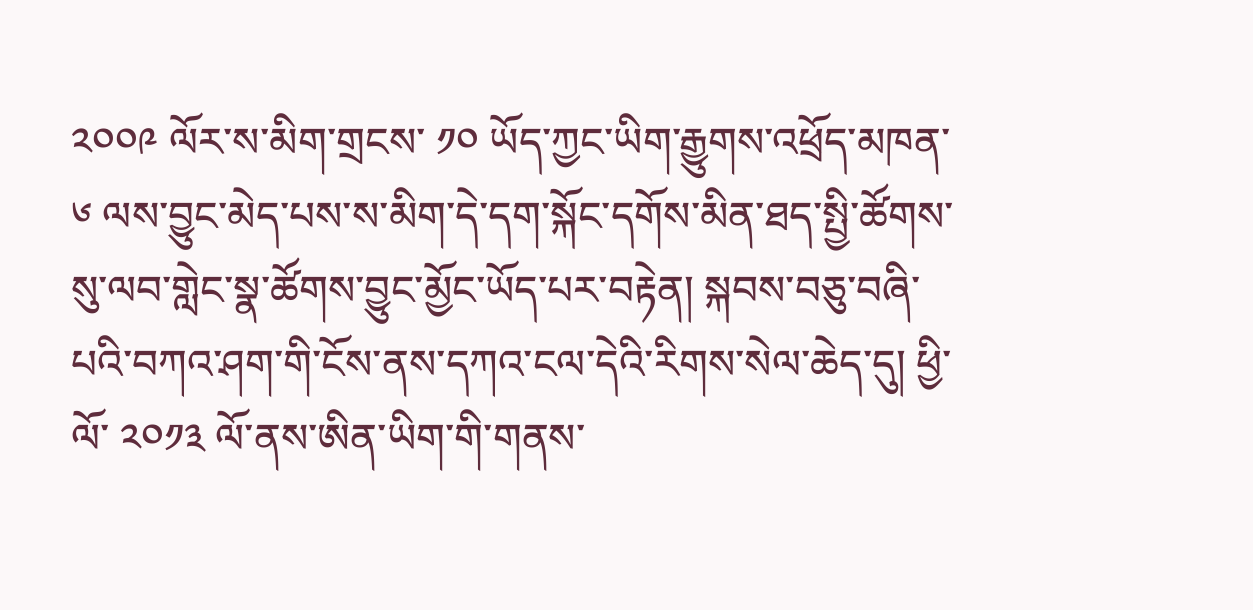༢༠༠༩ ལོར་ས་མིག་གྲངས་ ༡༠ ཡོད་ཀྱང་ཡིག་རྒྱུགས་འཕྲོད་མཁན་ ༦ ལས་བྱུང་མེད་པས་ས་མིག་དེ་དག་སྐོང་དགོས་མིན་ཐད་སྤྱི་ཚོགས་སུ་ལབ་གླེང་སྣ་ཚོགས་བྱུང་མྱོང་ཡོད་པར་བརྟེན། སྐབས་བཅུ་བཞི་པའི་བཀའ་ཤག་གི་ངོས་ནས་དཀའ་ངལ་དེའི་རིགས་སེལ་ཆེད་དུ། ཕྱི་ལོ་ ༢༠༡༣ ལོ་ནས་ཨིན་ཡིག་གི་གནས་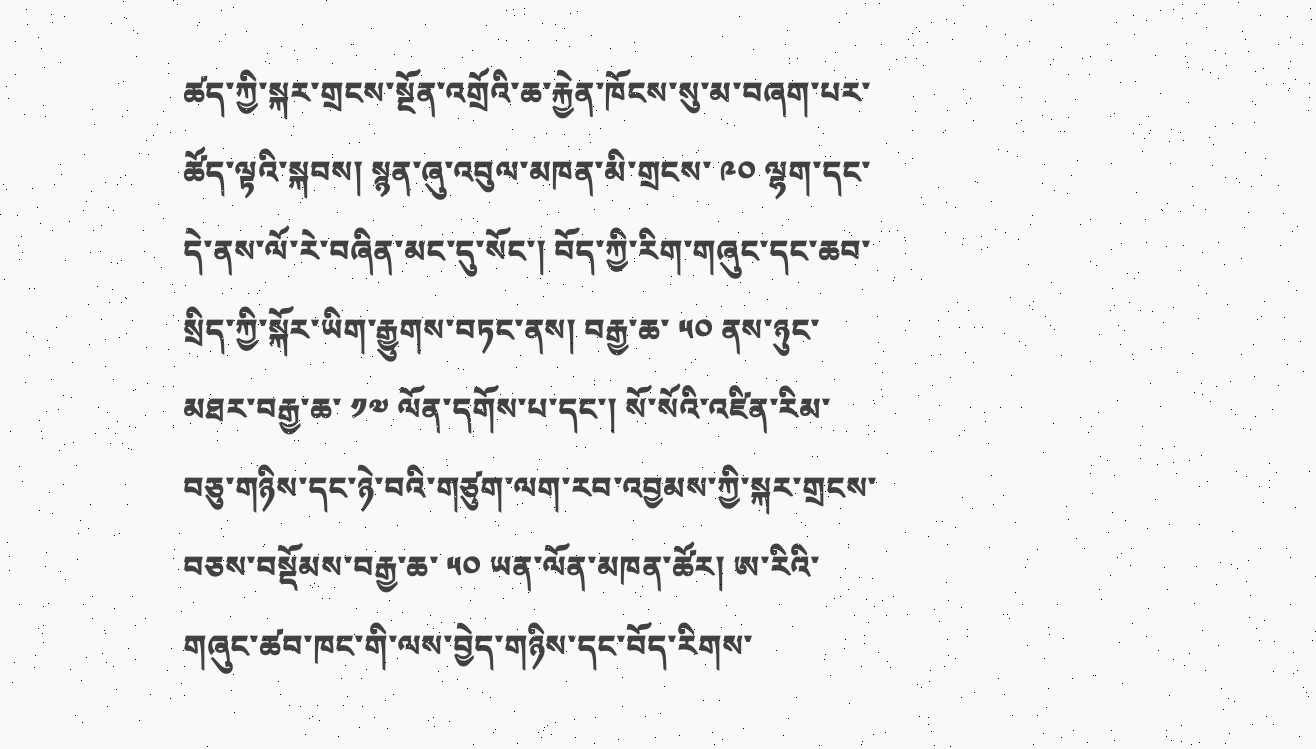ཚད་ཀྱི་སྐར་གྲངས་སྔོན་འགྲོའི་ཆ་རྐྱེན་ཁོངས་སུ་མ་བཞག་པར་ཚོད་ལྟའི་སྐབས། སྙན་ཞུ་འབུལ་མཁན་མི་གྲངས་ ༩༠ ལྷག་དང་དེ་ནས་ལོ་རེ་བཞིན་མང་དུ་སོང་། བོད་ཀྱི་རིག་གཞུང་དང་ཆབ་སྲིད་ཀྱི་སྐོར་ཡིག་རྒྱུགས་བཏང་ནས། བརྒྱ་ཆ་ ༥༠ ནས་ཉུང་མཐར་བརྒྱ་ཆ་ ༡༧ ལོན་དགོས་པ་དང་། སོ་སོའི་འཛིན་རིམ་བཅུ་གཉིས་དང་ཉེ་བའི་གཙུག་ལག་རབ་འབྱམས་ཀྱི་སྐར་གྲངས་བཅས་བསྡོམས་བརྒྱ་ཆ་ ༥༠ ཡན་ལོན་མཁན་ཚོར། ཨ་རིའི་གཞུང་ཚབ་ཁང་གི་ལས་བྱེད་གཉིས་དང་བོད་རིགས་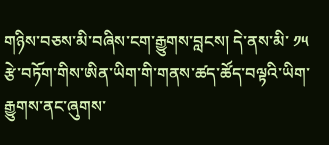གཉིས་བཅས་མི་བཞིས་ངག་རྒྱུགས་བླངས། དེ་ནས་མི་ ༡༥ རྩེ་བཏོག་གིས་ཨིན་ཡིག་གི་གནས་ཚད་ཚོད་བལྟའི་ཡིག་རྒྱུགས་ནང་ཞུགས་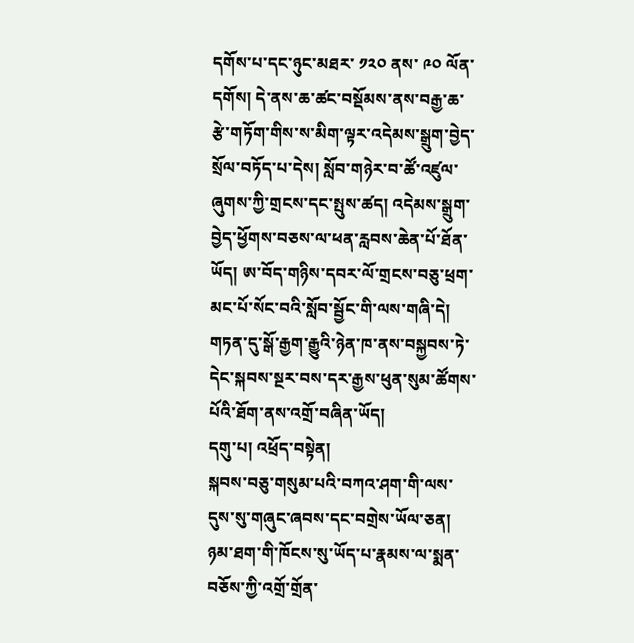དགོས་པ་དང་ཉུང་མཐར་ ༡༢༠ ནས་ ༩༠ ལོན་དགོས། དེ་ནས་ཆ་ཚང་བསྡོམས་ནས་བརྒྱ་ཆ་རྩེ་གཏོག་གིས་ས་མིག་ལྟར་འདེམས་སྒྲུག་བྱེད་སྲོལ་བཏོད་པ་དེས། སློབ་གཉེར་བ་ཚོ་འཛུལ་ཞུགས་ཀྱི་གྲངས་དང་སྤུས་ཚད། འདེམས་སྒྲུག་བྱེད་ཕྱོགས་བཅས་ལ་ཕན་རླབས་ཆེན་པོ་ཐོན་ཡོད། ཨ་བོད་གཉིས་དབར་ལོ་གྲངས་བཅུ་ཕྲག་མང་པོ་སོང་བའི་སློབ་སྦྱོང་གི་ལས་གཞི་དེ། གཏན་དུ་སྒོ་རྒྱག་རྒྱུའི་ཉེན་ཁ་ནས་བསྐྱབས་ཏེ་དེང་སྐབས་སྔར་བས་དར་རྒྱས་ཕུན་སུམ་ཚོགས་པོའི་ཐོག་ནས་འགྲོ་བཞིན་ཡོད།
དགུ་པ། འཕྲོད་བསྟེན།
སྐབས་བཅུ་གསུམ་པའི་བཀའ་ཤག་གི་ལས་དུས་སུ་གཞུང་ཞབས་དང་བགྲེས་ཡོལ་ཅན། ཉམ་ཐག་གི་ཁོངས་སུ་ཡོད་པ་རྣམས་ལ་སྨན་བཅོས་ཀྱི་འགྲོ་གྲོན་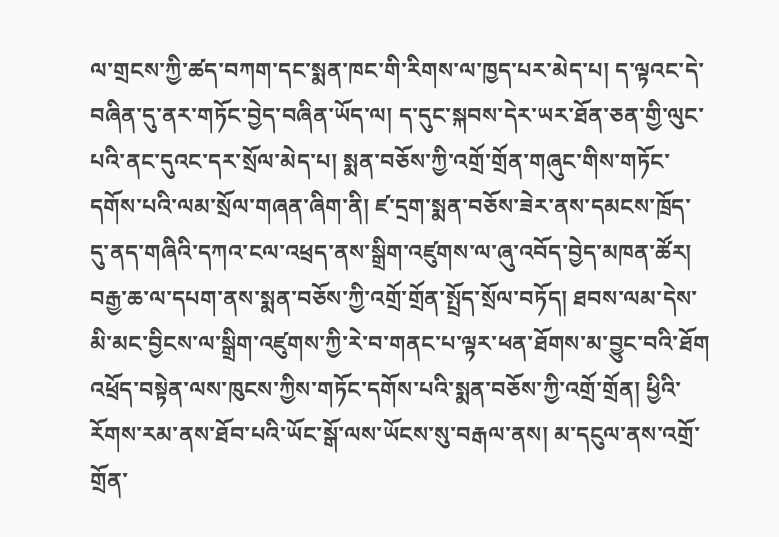ལ་གྲངས་ཀྱི་ཚད་བཀག་དང་སྨན་ཁང་གི་རིགས་ལ་ཁྱད་པར་མེད་པ། ད་ལྟའང་དེ་བཞིན་དུ་ནར་གཏོང་བྱེད་བཞིན་ཡོད་ལ། ད་དུང་སྐབས་དེར་ཡར་ཐོན་ཅན་གྱི་ལུང་པའི་ནང་དུའང་དར་སྲོལ་མེད་པ། སྨན་བཅོས་ཀྱི་འགྲོ་གྲོན་གཞུང་གིས་གཏོང་དགོས་པའི་ལམ་སྲོལ་གཞན་ཞིག་ནི། ཛ་དྲག་སྨན་བཅོས་ཟེར་ནས་དམངས་ཁྲོད་དུ་ནད་གཞིའི་དཀའ་ངལ་འཕྲད་ནས་སྒྲིག་འཛུགས་ལ་ཞུ་འབོད་བྱེད་མཁན་ཚོར། བརྒྱ་ཆ་ལ་དཔག་ནས་སྨན་བཅོས་ཀྱི་འགྲོ་གྲོན་སྤྲོད་སྲོལ་བཏོད། ཐབས་ལམ་དེས་མི་མང་བྱིངས་ལ་སྒྲིག་འཛུགས་ཀྱི་རེ་བ་གནང་པ་ལྟར་ཕན་ཐོགས་མ་བྱུང་བའི་ཐོག འཕྲོད་བསྟེན་ལས་ཁུངས་ཀྱིས་གཏོང་དགོས་པའི་སྨན་བཅོས་ཀྱི་འགྲོ་གྲོན། ཕྱིའི་རོགས་རམ་ནས་ཐོབ་པའི་ཡོང་སྒོ་ལས་ཡོངས་སུ་བརྒལ་ནས། མ་དངུལ་ནས་འགྲོ་གྲོན་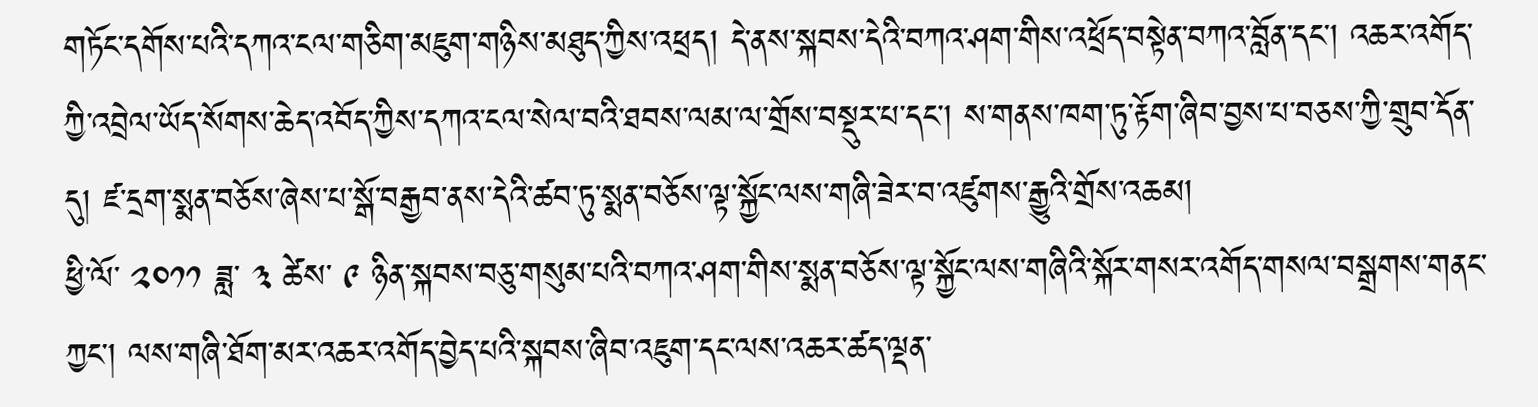གཏོང་དགོས་པའི་དཀའ་ངལ་གཅིག་མཇུག་གཉིས་མཐུད་ཀྱིས་འཕྲད། དེ་ནས་སྐབས་དེའི་བཀའ་ཤག་གིས་འཕྲོད་བསྟེན་བཀའ་བློན་དང་། འཆར་འགོད་ཀྱི་འབྲེལ་ཡོད་སོགས་ཆེད་འབོད་ཀྱིས་དཀའ་ངལ་སེལ་བའི་ཐབས་ལམ་ལ་གྲོས་བསྡུར་པ་དང་། ས་གནས་ཁག་ཏུ་རྟོག་ཞིབ་བྱས་པ་བཅས་ཀྱི་གྲུབ་དོན་དུ། ཛ་དྲག་སྨན་བཅོས་ཞེས་པ་སྒོ་བརྒྱབ་ནས་དེའི་ཚབ་ཏུ་སྨན་བཅོས་ལྟ་སྐྱོང་ལས་གཞི་ཟེར་བ་འཛུགས་རྒྱུའི་གྲོས་འཆམ།
ཕྱི་ལོ་ ༢༠༡༡ ཟླ་ ༣ ཚེས་ ༩ ཉིན་སྐབས་བཅུ་གསུམ་པའི་བཀའ་ཤག་གིས་སྨན་བཅོས་ལྟ་སྐྱོང་ལས་གཞིའི་སྐོར་གསར་འགོད་གསལ་བསྒྲགས་གནང་ཀྱང་། ལས་གཞི་ཐོག་མར་འཆར་འགོད་བྱེད་པའི་སྐབས་ཞིབ་འཇུག་དང་ལས་འཆར་ཚད་ལྡན་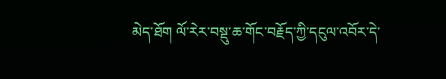མེད་ཐོག ལོ་རེར་བསྡུ་ཆ་གོང་བརྗོད་ཀྱི་དངུལ་འབོར་དེ་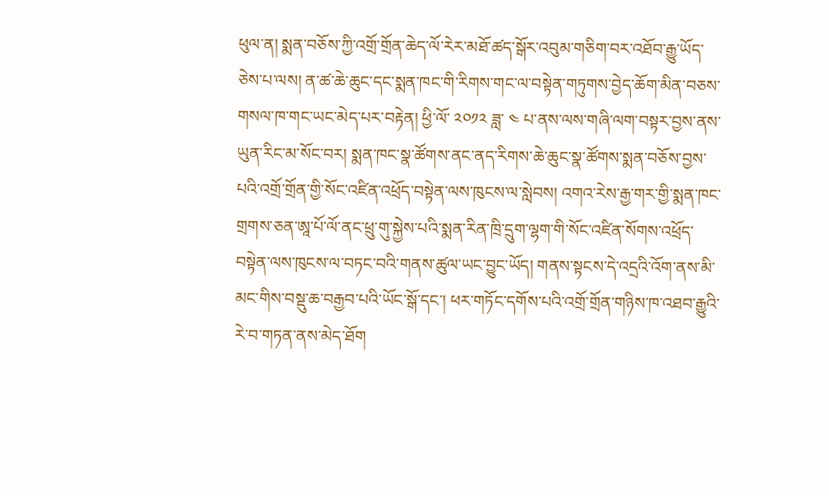ཕུལ་ན། སྨན་བཅོས་ཀྱི་འགྲོ་གྲོན་ཆེད་ལོ་རེར་མཐོ་ཚད་སྒོར་འབུམ་གཅིག་བར་འཐོབ་རྒྱུ་ཡོད་ཅེས་པ་ལས། ན་ཚ་ཆེ་ཆུང་དང་སྨན་ཁང་གི་རིགས་གང་ལ་བསྟེན་གཏུགས་བྱེད་ཆོག་མིན་བཅས་གསལ་ཁ་གང་ཡང་མེད་པར་བརྟེན། ཕྱི་ལོ་ ༢༠༡༢ ཟླ་ ༤ པ་ནས་ལས་གཞི་ལག་བསྟར་བྱས་ནས་ཡུན་རིང་མ་སོང་བར། སྨན་ཁང་སྣ་ཚོགས་ནང་ནད་རིགས་ཆེ་ཆུང་སྣ་ཚོགས་སྨན་བཅོས་བྱས་པའི་འགྲོ་གྲོན་གྱི་སོང་འཛིན་འཕྲོད་བསྟེན་ལས་ཁུངས་ལ་སླེབས། འགའ་རེས་རྒྱ་གར་གྱི་སྨན་ཁང་གྲགས་ཅན་ཨཱ་པོ་ལོ་ནང་ཕྲུ་གུ་སྐྱེས་པའི་སྨན་རིན་ཁྲི་དྲུག་ལྷག་གི་སོང་འཛིན་སོགས་འཕྲོད་བསྟེན་ལས་ཁུངས་ལ་བཏང་བའི་གནས་ཚུལ་ཡང་བྱུང་ཡོད། གནས་སྟངས་དེ་འདྲའི་འོག་ནས་མི་མང་གིས་བསྡུ་ཆ་བརྒྱབ་པའི་ཡོང་སྒོ་དང་། ཕར་གཏོང་དགོས་པའི་འགྲོ་གྲོན་གཉིས་ཁ་འཐབ་རྒྱུའི་རེ་བ་གཏན་ནས་མེད་ཐོག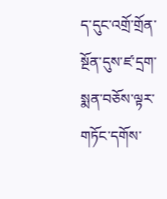ད་དུང་འགྲོ་གྲོན་སྔོན་དུས་ཛ་དྲག་སྨན་བཅོས་ལྟར་གཏོང་དགོས་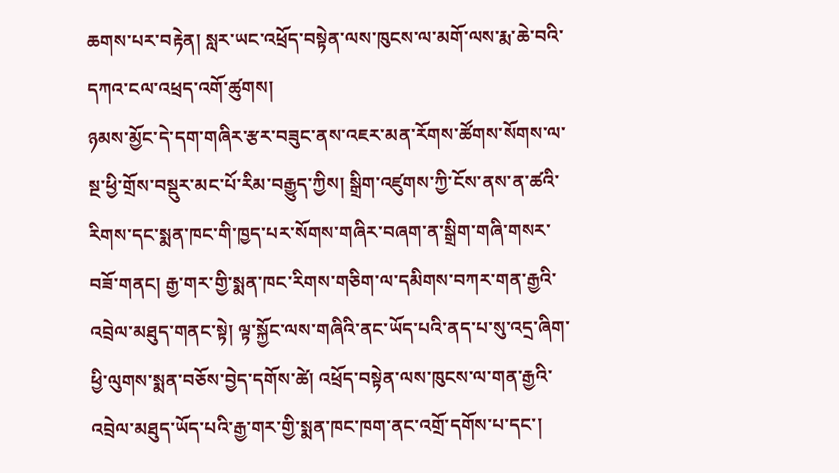ཆགས་པར་བརྟེན། སླར་ཡང་འཕྲོད་བསྟེན་ལས་ཁུངས་ལ་མགོ་ལས་རྨ་ཆེ་བའི་དཀའ་ངལ་འཕྲད་འགོ་ཚུགས།
ཉམས་མྱོང་དེ་དག་གཞིར་རྩར་བཟུང་ནས་འཇར་མན་རོགས་ཚོགས་སོགས་ལ་སྔ་ཕྱི་གྲོས་བསྡུར་མང་པོ་རིམ་བརྒྱུད་ཀྱིས། སྒྲིག་འཛུགས་ཀྱི་ངོས་ནས་ན་ཚའི་རིགས་དང་སྨན་ཁང་གི་ཁྱད་པར་སོགས་གཞིར་བཞག་ན་སྒྲིག་གཞི་གསར་བཟོ་གནང། རྒྱ་གར་གྱི་སྨན་ཁང་རིགས་གཅིག་ལ་དམིགས་བཀར་གན་རྒྱའི་འབྲེལ་མཐུད་གནང་སྟེ། ལྟ་སྐྱོང་ལས་གཞིའི་ནང་ཡོད་པའི་ནད་པ་སུ་འདྲ་ཞིག་ཕྱི་ལུགས་སྨན་བཅོས་བྱེད་དགོས་ཚེ། འཕྲོད་བསྟེན་ལས་ཁུངས་ལ་གན་རྒྱའི་འབྲེལ་མཐུད་ཡོད་པའི་རྒྱ་གར་གྱི་སྨན་ཁང་ཁག་ནང་འགྲོ་དགོས་པ་དང་།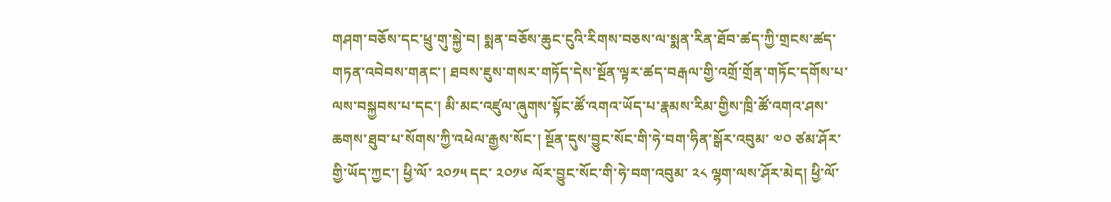གཤག་བཅོས་དང་ཕྲུ་གུ་སྐྱེ་བ། སྨན་བཅོས་ཆུང་ངུའི་རིགས་བཅས་ལ་སྨན་རིན་ཐོབ་ཚད་ཀྱི་གྲངས་ཚད་གཏན་འབེབས་གནང་། ཐབས་ཇུས་གསར་གཏོད་དེས་སྔོན་ལྟར་ཚད་བརྒལ་གྱི་འགྲོ་གྲོན་གཏོང་དགོས་པ་ལས་བསྐྱབས་པ་དང་། མི་མང་འཛུལ་ཞུགས་སྟོང་ཚོ་འགའ་ཡོད་པ་རྣམས་རིམ་གྱིས་ཁྲི་ཚོ་འགའ་ཤས་ཆགས་ཐུབ་པ་སོགས་ཀྱི་འཕེལ་རྒྱས་སོང་། སྔོན་དུས་བྱུང་སོང་གི་ཧེ་བག་ཧིན་སྒོར་འབུམ་ ༧༠ ཙམ་ཤོར་གྱི་ཡོད་ཀྱང་། ཕྱི་ལོ་ ༢༠༡༥ དང་ ༢༠༡༦ ལོར་བྱུང་སོང་གི་ཧེ་བག་འབུམ་ ༢༨ ལྷག་ལས་ཤོར་མེད། ཕྱི་ལོ་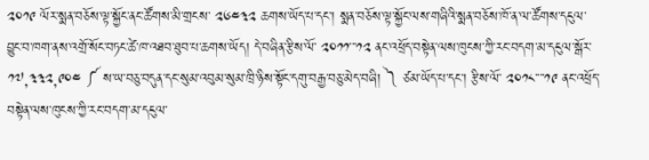༢༠༡༩ ལོར་སྨན་བཅོས་ལྟ་སྐྱོང་ནང་ཚོགས་མི་གྲངས་ ༢༦༤༣༢ ཆགས་ཡོད་པ་དང་། སྨན་བཅོས་ལྟ་སྐྱོང་ལས་གཞིའི་སྨན་བཅོས་ཁོ་ན་ལ་ཚོགས་དངུལ་བྱུང་བ་ཁག་ནས་འགྲོ་སོང་བཏང་ཚེ་ཁ་འཐབ་ཐུབ་པ་ཆགས་ཡོད། དེ་བཞིན་རྩིས་ལོ་ ༢༠༡༡་་་༡༢ ནང་འཕྲོད་བསྟེན་ལས་ཁུངས་ཀྱི་རང་བདག་མ་དངུལ་སྒོར་ ༡༧,༣༣༢,༩༠༤ ༼ ས་ཡ་བཅུ་བདུན་དང་སུམ་འབུམ་སུམ་ཁྲི་ཉིས་སྟོང་དགུ་བརྒྱ་བཅུ་མེད་བཞི། ༽ ཙམ་ཡོད་པ་དང་། རྩིས་ལོ་ ༢༠༡༨་་་་༡༩ ནང་འཕྲོད་བསྟེན་ལས་ཁུངས་ཀྱི་རང་བདག་མ་དངུལ་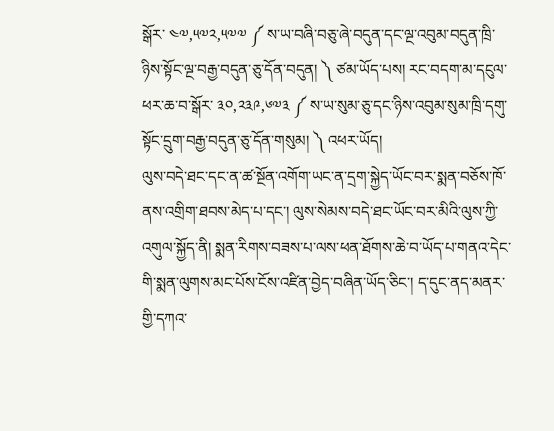སྒོར་ ༤༧,༥༧༢,༥༧༧ ༼ ས་ཡ་བཞི་བཅུ་ཞེ་བདུན་དང་ལྔ་འབུམ་བདུན་ཁྲི་ཉིས་སྟོང་ལྔ་བརྒྱ་བདུན་ཅུ་དོན་བདུན། ༽ ཙམ་ཡོད་པས། རང་བདག་མ་དངུལ་ཕར་ཆ་བ་སྒོར་ ༣༠,༢༣༩,༦༧༣ ༼ ས་ཡ་སུམ་ཅུ་དང་ཉིས་འབུམ་སུམ་ཁྲི་དགུ་སྟོང་དྲུག་བརྒྱ་བདུན་ཅུ་དོན་གསུམ། ༽ འཕར་ཡོད།
ལུས་བདེ་ཐང་དང་ན་ཚ་སྔོན་འགོག་ཡང་ན་དྲག་སྐྱེད་ཡོང་བར་སྨན་བཅོས་ཁོ་ནས་འགྲིག་ཐབས་མེད་པ་དང་། ལུས་སེམས་བདེ་ཐང་ཡོང་བར་མིའི་ལུས་ཀྱི་འགུལ་སྐྱོད་ནི། སྨན་རིགས་བཟས་པ་ལས་ཕན་ཐོགས་ཆེ་བ་ཡོད་པ་གནའ་དེང་གི་སྨན་ལུགས་མང་པོས་ངོས་འཛིན་བྱེད་བཞིན་ཡོད་ཅིང་། ད་དུང་ནད་མནར་གྱི་དཀའ་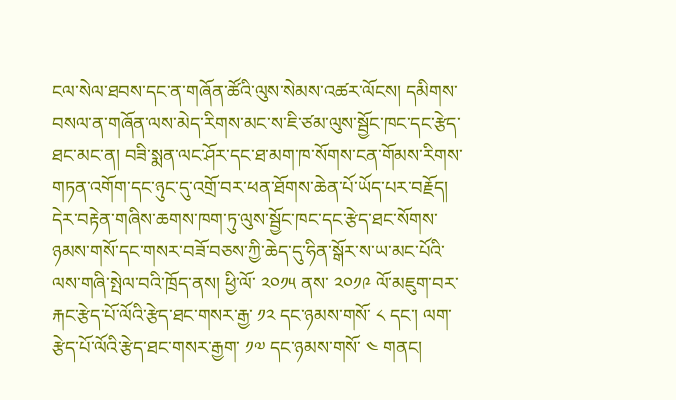ངལ་སེལ་ཐབས་དང་ན་གཞོན་ཚོའི་ལུས་སེམས་འཚར་ལོངས། དམིགས་བསལ་ན་གཞོན་ལས་མེད་རིགས་མང་ས་ཇི་ཙམ་ལུས་སྦྱོང་ཁང་དང་རྩེད་ཐང་མང་ན། བཟི་སྨན་ལང་ཤོར་དང་ཐ་མག་ཁ་སོགས་ངན་གོམས་རིགས་གཏན་འགོག་དང་ཉུང་དུ་འགྲོ་བར་ཕན་ཐོགས་ཆེན་པོ་ཡོད་པར་བརྗོད། དེར་བརྟེན་གཞིས་ཆགས་ཁག་ཏུ་ལུས་སྦྱོང་ཁང་དང་རྩེད་ཐང་སོགས་ཉམས་གསོ་དང་གསར་བཟོ་བཅས་ཀྱི་ཆེད་དུ་ཧིན་སྒོར་ས་ཡ་མང་པོའི་ལས་གཞི་སྤེལ་བའི་ཁྲོད་ནས། ཕྱི་ལོ་ ༢༠༡༥ ནས་ ༢༠༡༩ ལོ་མཇུག་བར་རྐང་རྩེད་པོ་ལོའི་རྩེད་ཐང་གསར་རྒྱ་ ༡༢ དང་ཉམས་གསོ་ ༨ དང་། ལག་རྩེད་པོ་ལོའི་རྩེད་ཐང་གསར་རྒྱག་ ༡༧ དང་ཉམས་གསོ་ ༤ གནང།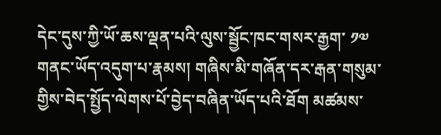དེང་དུས་ཀྱི་ཡོ་ཆས་ལྡན་པའི་ལུས་སྦྱོང་ཁང་གསར་རྒྱག་ ༡༧ གནང་ཡོད་འདུག་པ་རྣམས། གཞིས་མི་གཞོན་དར་རྒན་གསུམ་གྱིས་བེད་སྤྱོད་ལེགས་པོ་བྱེད་བཞིན་ཡོད་པའི་ཐོག མཚམས་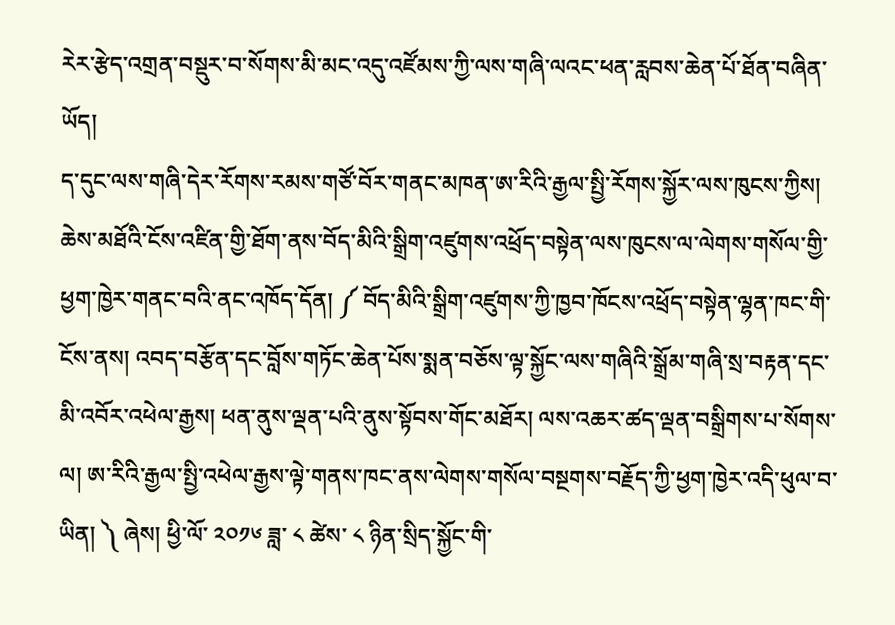རེར་རྩེད་འགྲན་བསྡུར་བ་སོགས་མི་མང་འདུ་འཛོམས་ཀྱི་ལས་གཞི་ལའང་ཕན་རླབས་ཆེན་པོ་ཐོན་བཞིན་ཡོད།
ད་དུང་ལས་གཞི་དེར་རོགས་རམས་གཙོ་བོར་གནང་མཁན་ཨ་རིའི་རྒྱལ་སྤྱི་རོགས་སྐྱོར་ལས་ཁུངས་ཀྱིས། ཆེས་མཐོའི་ངོས་འཛིན་གྱི་ཐོག་ནས་བོད་མིའི་སྒྲིག་འཛུགས་འཕྲོད་བསྟེན་ལས་ཁུངས་ལ་ལེགས་གསོལ་གྱི་ཕྱག་ཁྱེར་གནང་བའི་ནང་འཁོད་དོན། ༼ བོད་མིའི་སྒྲིག་འཛུགས་ཀྱི་ཁྱབ་ཁོངས་འཕྲོད་བསྟེན་ལྷན་ཁང་གི་ངོས་ནས། འབད་བརྩོན་དང་བློས་གཏོང་ཆེན་པོས་སྨན་བཅོས་ལྟ་སྐྱོང་ལས་གཞིའི་སྒྲོམ་གཞི་སྲ་བརྟན་དང་མི་འབོར་འཕེལ་རྒྱས། ཕན་ནུས་ལྡན་པའི་ནུས་སྟོབས་གོང་མཐོར། ལས་འཆར་ཚད་ལྡན་བསྒྲིགས་པ་སོགས་ལ། ཨ་རིའི་རྒྱལ་སྤྱི་འཕེལ་རྒྱས་ལྟེ་གནས་ཁང་ནས་ལེགས་གསོལ་བསྔགས་བརྗོད་ཀྱི་ཕྱག་ཁྱེར་འདི་ཕུལ་བ་ཡིན། ༽ ཞེས། ཕྱི་ལོ་ ༢༠༡༦ ཟླ་ ༨ ཚེས་ ༨ ཉིན་སྲིད་སྐྱོང་གི་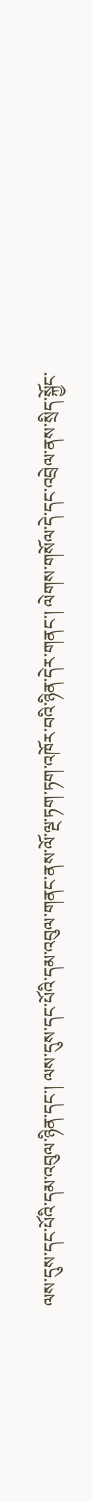ལས་དུས་དང་པོའི་དམ་འབུལ་ཉིན་དང་། ལས་དུས་དང་པོའི་དམ་འབུལ་གནང་ནས་ལོ་ལྔ་ཏག་ཏག་འཁོར་བའི་ཉིན་དེར་གནང་། ལེགས་གསོལ་དེ་དང་འབྲེལ་ནས་སྲིད་སྐྱོང་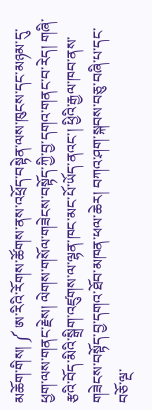མཆོག་གིས། ༼ ཨ་རིའི་རོགས་ཚོགས་ནས་འཕྲོད་བསྟེན་ལས་ཁུངས་དང་མཉམ་དུ་ཕྱག་ལས་གནང་རྗེས། ལེགས་གསོལ་གཟེངས་བསྟོད་ཀྱི་བྱ་དགའ་གནང་བ་རེད། གཞི་རྩའི་བོད་མིའི་སྒྲིག་འཛུགས་ལ་ལྷན་ཁང་མང་པོ་ཡོད་ནའང་། ཕྱིའི་རྒྱལ་ཁབ་ནས་གཟེངས་བསྟོད་བྱ་དགའ་ཐོབ་མཁན་ཕལ་ཆེར། བཀའ་ཤག་སྐབས་བཅུ་བཞི་པ་དང་བཅོ་ལྔ་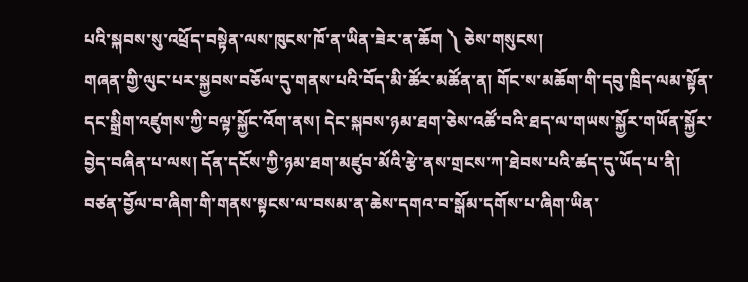པའི་སྐབས་སུ་འཕྲོད་བསྟེན་ལས་ཁུངས་ཁོ་ན་ཡིན་ཟེར་ན་ཆོག ༽ ཅེས་གསུངས།
གཞན་གྱི་ལུང་པར་སྐྱབས་བཅོལ་དུ་གནས་པའི་བོད་མི་ཚོར་མཚོན་ན། གོང་ས་མཆོག་གི་དབུ་ཁྲིད་ལམ་སྟོན་དང་སྒྲིག་འཛུགས་ཀྱི་བལྟ་སྐྱོང་འོག་ནས། དེང་སྐབས་ཉམ་ཐག་ཅེས་འཚོ་བའི་ཐད་ལ་གཡས་སྐྱོར་གཡོན་སྐྱོར་བྱེད་བཞིན་པ་ལས། དོན་དངོས་ཀྱི་ཉམ་ཐག་མཛུབ་མོའི་རྩེ་ནས་གྲངས་ཀ་ཐེབས་པའི་ཚད་དུ་ཡོད་པ་ནི། བཙན་བྱོལ་བ་ཞིག་གི་གནས་སྟངས་ལ་བསམ་ན་ཆེས་དགའ་བ་སྒོམ་དགོས་པ་ཞིག་ཡིན་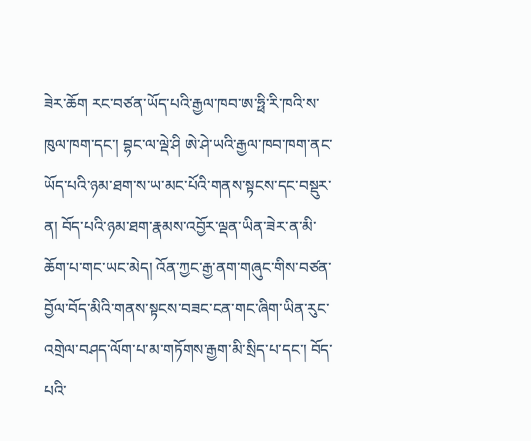ཟེར་ཆོག རང་བཙན་ཡོད་པའི་རྒྱལ་ཁབ་ཨ་ཧྥི་རི་ཁའི་ས་ཁུལ་ཁག་དང་། བྷང་ལ་ལྡེ་ཤི ཨེ་ཤེ་ཡའི་རྒྱལ་ཁབ་ཁག་ནང་ཡོད་པའི་ཉམ་ཐག་ས་ཡ་མང་པོའི་གནས་སྟངས་དང་བསྡུར་ན། བོད་པའི་ཉམ་ཐག་རྣམས་འབྱོར་ལྡན་ཡིན་ཟེར་ན་མི་ཆོག་པ་གང་ཡང་མེད། འོན་ཀྱང་རྒྱ་ནག་གཞུང་གིས་བཙན་བྱོལ་བོད་མིའི་གནས་སྟངས་བཟང་ངན་གང་ཞིག་ཡིན་རུང་འགྲེལ་བཤད་ལོག་པ་མ་གཏོགས་རྒྱག་མི་སྲིད་པ་དང་། བོད་པའི་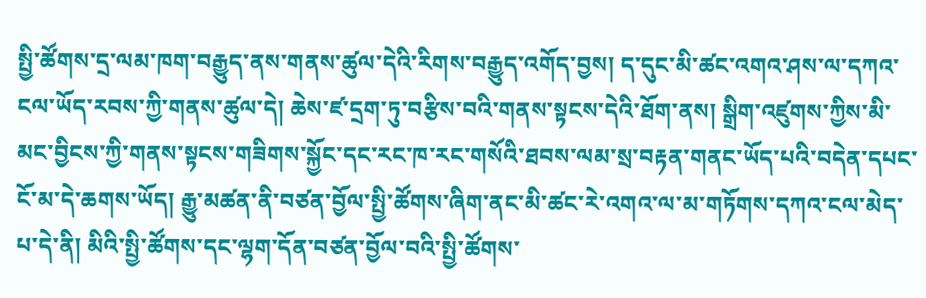སྤྱི་ཚོགས་དྲ་ལམ་ཁག་བརྒྱུད་ནས་གནས་ཚུལ་དེའི་རིགས་བརྒྱུད་འགོད་བྱས། ད་དུང་མི་ཚང་འགའ་ཤས་ལ་དཀའ་ངལ་ཡོད་རབས་ཀྱི་གནས་ཚུལ་དེ། ཆེས་ཛ་དྲག་ཏུ་བརྩིས་བའི་གནས་སྟངས་དེའི་ཐོག་ནས། སྒྲིག་འཛུགས་ཀྱིས་མི་མང་བྱིངས་ཀྱི་གནས་སྟངས་གཟིགས་སྐྱོང་དང་རང་ཁ་རང་གསོའི་ཐབས་ལམ་སྲ་བརྟན་གནང་ཡོད་པའི་བདེན་དཔང་ངོ་མ་དེ་ཆགས་ཡོད། རྒྱུ་མཚན་ནི་བཙན་བྱོལ་སྤྱི་ཚོགས་ཞིག་ནང་མི་ཚང་རེ་འགའ་ལ་མ་གཏོགས་དཀའ་ངལ་མེད་པ་དེ་ནི། མིའི་སྤྱི་ཚོགས་དང་ལྷག་དོན་བཙན་བྱོལ་བའི་སྤྱི་ཚོགས་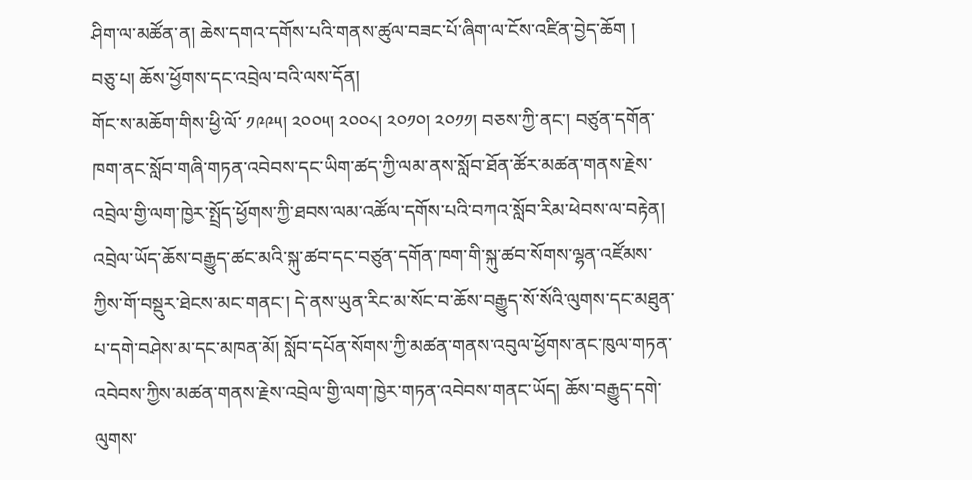ཤིག་ལ་མཚོན་ན། ཆེས་དགའ་དགོས་པའི་གནས་ཚུལ་བཟང་པོ་ཞིག་ལ་ངོས་འཛིན་བྱེད་ཆོག །
བཅུ་པ། ཆོས་ཕྱོགས་དང་འབྲེལ་བའི་ལས་དོན།
གོང་ས་མཆོག་གིས་ཕྱི་ལོ་ ༡༩༩༥། ༢༠༠༥། ༢༠༠༨། ༢༠༡༠། ༢༠༡༡། བཅས་ཀྱི་ནང་། བཙུན་དགོན་ཁག་ནང་སློབ་གཞི་གཏན་འབེབས་དང་ཡིག་ཚད་ཀྱི་ལམ་ནས་སློབ་ཐོན་ཚོར་མཚན་གནས་རྗེས་འབྲེལ་གྱི་ལག་ཁྱེར་སྤྲོད་ཕྱོགས་ཀྱི་ཐབས་ལམ་འཚོལ་དགོས་པའི་བཀའ་སློབ་རིམ་ཕེབས་ལ་བརྟེན། འབྲེལ་ཡོད་ཆོས་བརྒྱུད་ཚང་མའི་སྐུ་ཚབ་དང་བཙུན་དགོན་ཁག་གི་སྐུ་ཚབ་སོགས་ལྷན་འཛོམས་ཀྱིས་གོ་བསྡུར་ཐེངས་མང་གནང་། དེ་ནས་ཡུན་རིང་མ་སོང་བ་ཆོས་བརྒྱུད་སོ་སོའི་ལུགས་དང་མཐུན་པ་དགེ་བཤེས་མ་དང་མཁན་མོ། སློབ་དཔོན་སོགས་ཀྱི་མཚན་གནས་འབུལ་ཕྱོགས་ནང་ཁུལ་གཏན་འབེབས་ཀྱིས་མཚན་གནས་རྗེས་འབྲེལ་གྱི་ལག་ཁྱེར་གཏན་འབེབས་གནང་ཡོད། ཆོས་བརྒྱུད་དགེ་ལུགས་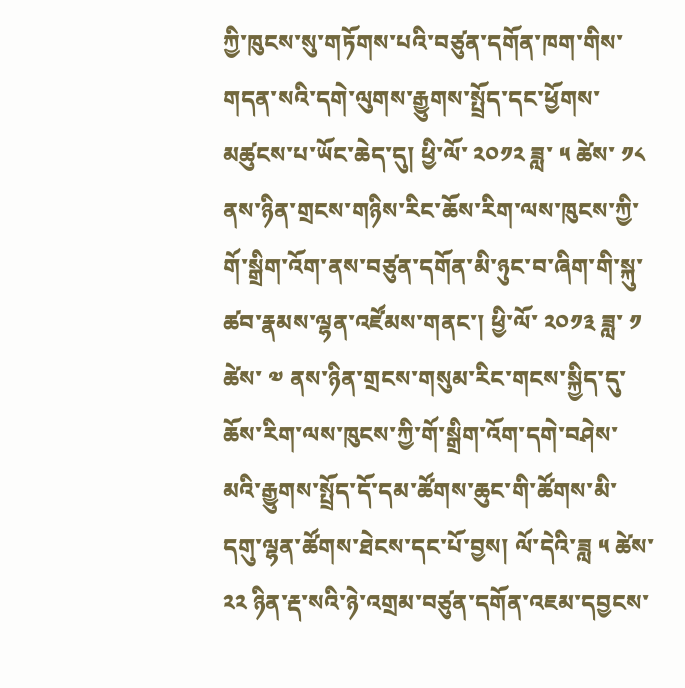ཀྱི་ཁུངས་སུ་གཏོགས་པའི་བཙུན་དགོན་ཁག་གིས་གདན་སའི་དགེ་ལུགས་རྒྱུགས་སྤྲོད་དང་ཕྱོགས་མཚུངས་པ་ཡོང་ཆེད་དུ། ཕྱི་ལོ་ ༢༠༡༢ ཟླ་ ༥ ཚེས་ ༡༨ ནས་ཉིན་གྲངས་གཉིས་རིང་ཆོས་རིག་ལས་ཁུངས་ཀྱི་གོ་སྒྲིག་འོག་ནས་བཙུན་དགོན་མི་ཉུང་བ་ཞིག་གི་སྐུ་ཚབ་རྣམས་ལྷན་འཛོམས་གནང་། ཕྱི་ལོ་ ༢༠༡༣ ཟླ་ ༡ ཚེས་ ༧ ནས་ཉིན་གྲངས་གསུམ་རིང་གངས་སྐྱིད་དུ་ཆོས་རིག་ལས་ཁུངས་ཀྱི་གོ་སྒྲིག་འོག་དགེ་བཤེས་མའི་རྒྱུགས་སྤྲོད་དོ་དམ་ཚོགས་ཆུང་གི་ཚོགས་མི་དགུ་ལྷན་ཚོགས་ཐེངས་དང་པོ་བྱས། ལོ་དེའི་ཟླ ༥ ཚེས་ ༢༢ ཉིན་རྡ་སའི་ཉེ་འགྲམ་བཙུན་དགོན་འཇམ་དབྱངས་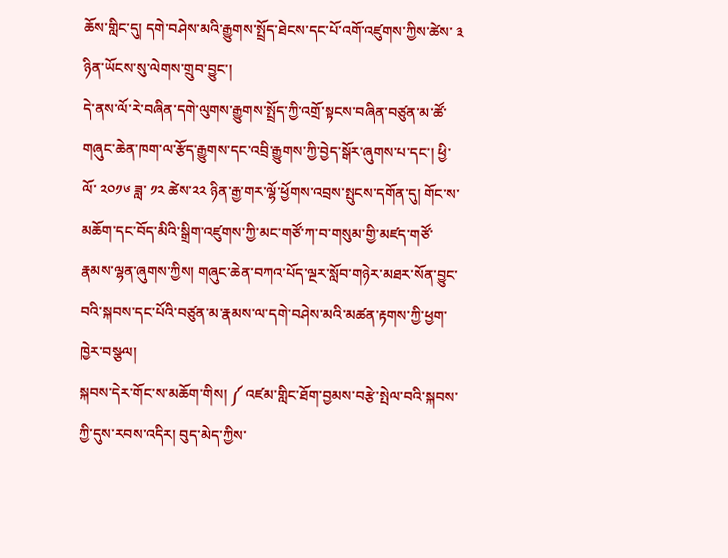ཆོས་གླིང་དུ། དགེ་བཤེས་མའི་རྒྱུགས་སྤྲོད་ཐེངས་དང་པོ་འགོ་འཛུགས་ཀྱིས་ཚེས་ ༣ ཉིན་ཡོངས་སུ་ལེགས་གྲུབ་བྱུང་།
དེ་ནས་ལོ་རེ་བཞིན་དགེ་ལུགས་རྒྱུགས་སྤྲོད་ཀྱི་འགྲོ་སྟངས་བཞིན་བཙུན་མ་ཚོ་གཞུང་ཆེན་ཁག་ལ་རྩོད་རྒྱུགས་དང་འབྲི་རྒྱུགས་ཀྱི་བྱེད་སྒོར་ཞུགས་པ་དང་། ཕྱི་ལོ་ ༢༠༡༦ ཟླ་ ༡༢ ཚེས་༢༢ ཉིན་རྒྱ་གར་ལྷོ་ཕྱོགས་འབྲས་སྤུངས་དགོན་དུ། གོང་ས་མཆོག་དང་བོད་མིའི་སྒྲིག་འཛུགས་ཀྱི་མང་གཙོ་ཀ་བ་གསུམ་གྱི་མཛད་གཙོ་རྣམས་ལྷན་ཞུགས་ཀྱིས། གཞུང་ཆེན་བཀའ་པོད་ལྔར་སློབ་གཉེར་མཐར་སོན་བྱུང་བའི་སྐབས་དང་པོའི་བཙུན་མ་རྣམས་ལ་དགེ་བཤེས་མའི་མཚན་རྟགས་ཀྱི་ཕྱག་ཁྱེར་བསྩལ།
སྐབས་དེར་གོང་ས་མཆོག་གིས། ༼ འཛམ་གླིང་ཐོག་བྱམས་བརྩེ་སྤེལ་བའི་སྐབས་ཀྱི་དུས་རབས་འདིར། བུད་མེད་ཀྱིས་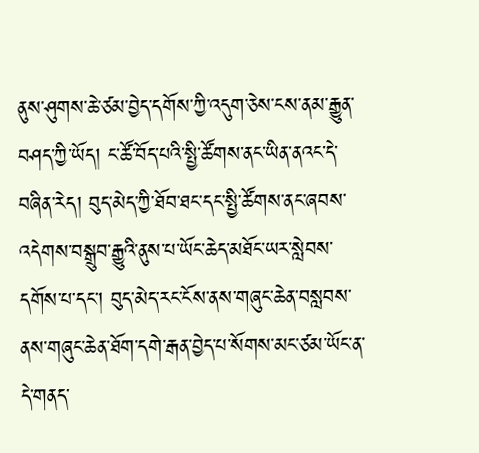ནུས་ཤུགས་ཆེ་ཙམ་བྱེད་དགོས་ཀྱི་འདུག་ཅེས་ངས་ནམ་རྒྱུན་བཤད་ཀྱི་ཡོད། ང་ཚོ་བོད་པའི་སྤྱི་ཚོགས་ནང་ཡིན་ནའང་དེ་བཞིན་རེད། བུད་མེད་ཀྱི་ཐོབ་ཐང་དང་སྤྱི་ཚོགས་ནང་ཞབས་འདེགས་བསྒྲུབ་རྒྱུའི་ནུས་པ་ཡོང་ཆེད་མཐོང་ཡར་སླེབས་དགོས་པ་དང་། བུད་མེད་རང་ངོས་ནས་གཞུང་ཆེན་བསླབས་ནས་གཞུང་ཆེན་ཐོག་དགེ་རྒན་བྱེད་པ་སོགས་མང་ཙམ་ཡོང་ན་དེ་གནད་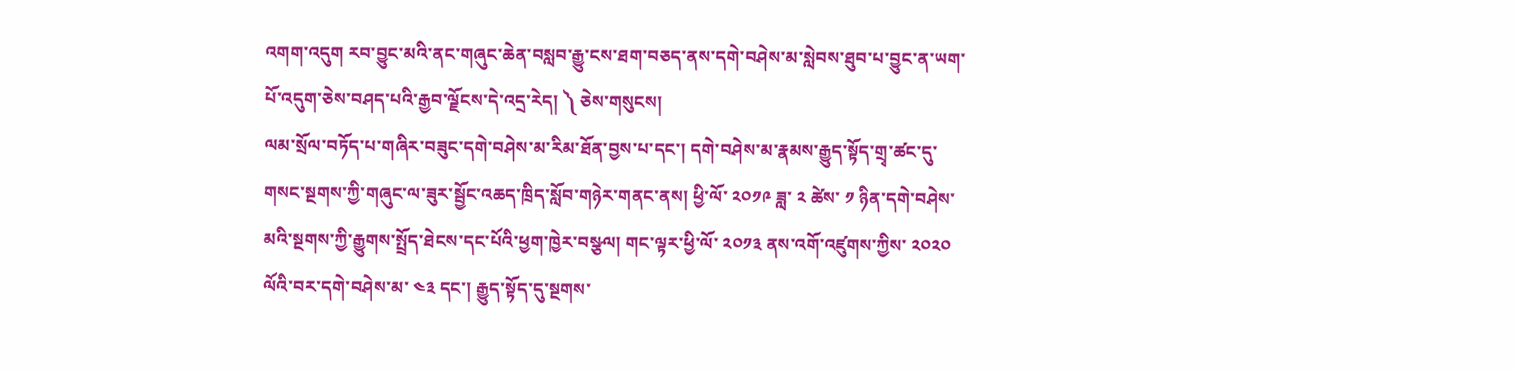འགག་འདུག རབ་བྱུང་མའི་ནང་གཞུང་ཆེན་བསླབ་རྒྱུ་ངས་ཐག་བཅད་ནས་དགེ་བཤེས་མ་སླེབས་ཐུབ་པ་བྱུང་ན་ཡག་པོ་འདུག་ཅེས་བཤད་པའི་རྒྱབ་ལྗོངས་དེ་འདྲ་རེད། ༽ ཅེས་གསུངས།
ལམ་སྲོལ་བཏོད་པ་གཞིར་བཟུང་དགེ་བཤེས་མ་རིམ་ཐོན་བྱས་པ་དང་། དགེ་བཤེས་མ་རྣམས་རྒྱུད་སྟོད་གྲྭ་ཚང་དུ་གསང་སྔགས་ཀྱི་གཞུང་ལ་ཟུར་སྦྱོང་འཆད་ཁྲིད་སློབ་གཉེར་གནང་ནས། ཕྱི་ལོ་ ༢༠༡༩ ཟླ་ ༢ ཚེས་ ༡ ཉིན་དགེ་བཤེས་མའི་སྔགས་ཀྱི་རྒྱུགས་སྤྲོད་ཐེངས་དང་པོའི་ཕྱག་ཁྱེར་བསྩལ། གང་ལྟར་ཕྱི་ལོ་ ༢༠༡༣ ནས་འགོ་འཛུགས་ཀྱིས་ ༢༠༢༠ ལོའི་བར་དགེ་བཤེས་མ་ ༤༣ དང་། རྒྱུད་སྟོད་དུ་སྔགས་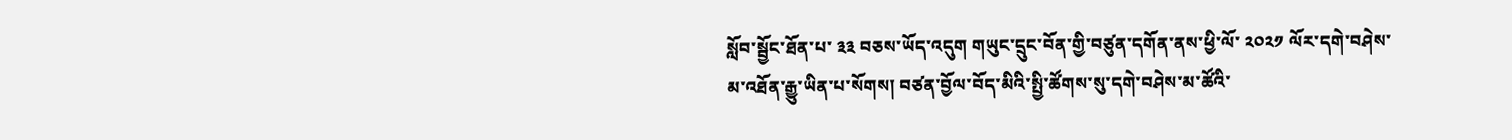སློབ་སྦྱོང་ཐོན་པ་ ༣༣ བཅས་ཡོད་འདུག གཡུང་དྲུང་བོན་གྱི་བཙུན་དགོན་ནས་ཕྱི་ལོ་ ༢༠༢༡ ལོར་དགེ་བཤེས་མ་འཐོན་རྒྱུ་ཡིན་པ་སོགས། བཙན་བྱོལ་བོད་མིའི་སྤྱི་ཚོགས་སུ་དགེ་བཤེས་མ་ཚོའི་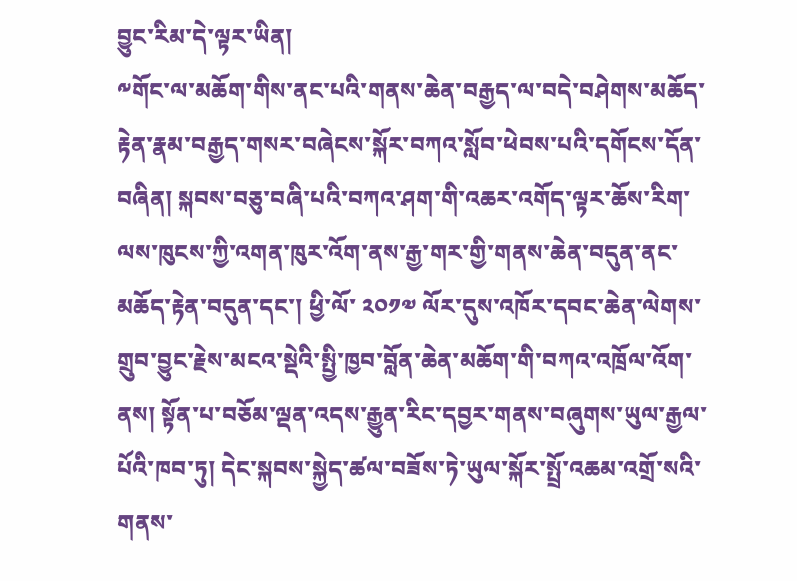བྱུང་རིམ་དེ་ལྟར་ཡིན།
༸གོང་ལ་མཆོག་གིས་ནང་པའི་གནས་ཆེན་བརྒྱད་ལ་བདེ་བཤེགས་མཆོད་རྟེན་རྣམ་བརྒྱད་གསར་བཞེངས་སྐོར་བཀའ་སློབ་ཕེབས་པའི་དགོངས་དོན་བཞིན། སྐབས་བཅུ་བཞི་པའི་བཀའ་ཤག་གི་འཆར་འགོད་ལྟར་ཆོས་རིག་ལས་ཁུངས་ཀྱི་འགན་ཁུར་འོག་ནས་རྒྱ་གར་གྱི་གནས་ཆེན་བདུན་ནང་མཆོད་རྟེན་བདུན་དང་། ཕྱི་ལོ་ ༢༠༡༧ ལོར་དུས་འཁོར་དབང་ཆེན་ལེགས་གྲུབ་བྱུང་རྗེས་མངའ་སྡེའི་སྤྱི་ཁྱབ་བློན་ཆེན་མཆོག་གི་བཀའ་འཁྲོལ་འོག་ནས། སྟོན་པ་བཅོམ་ལྡན་འདས་རྒྱུན་རིང་དབྱར་གནས་བཞུགས་ཡུལ་རྒྱལ་པོའི་ཁབ་ཏུ། དེང་སྐབས་སྐྱེད་ཚལ་བཟོས་ཏེ་ཡུལ་སྐོར་སྤྲོ་འཆམ་འགྲོ་སའི་གནས་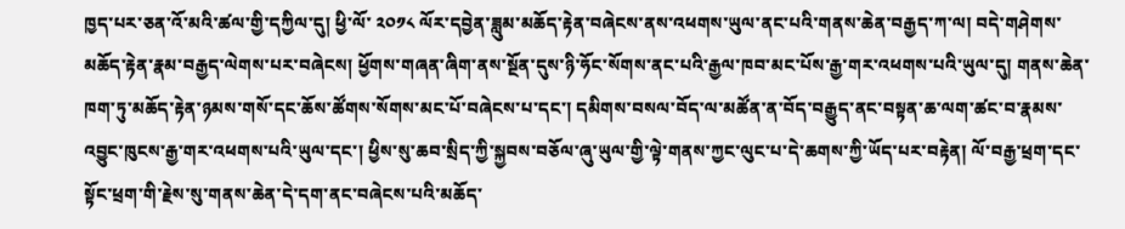ཁྱད་པར་ཅན་འོ་མའི་ཚལ་གྱི་དཀྱིལ་དུ། ཕྱི་ལོ་ ༢༠༡༨ ལོར་དབྱེན་ཟླུམ་མཆོད་རྟེན་བཞེངས་ནས་འཕགས་ཡུལ་ནང་པའི་གནས་ཆེན་བརྒྱད་ཀ་ལ། བདེ་གཤེགས་མཆོད་རྟེན་རྣམ་བརྒྱད་ལེགས་པར་བཞེངས། ཕྱོགས་གཞན་ཞིག་ནས་སྔོན་དུས་ཉི་ཧོང་སོགས་ནང་པའི་རྒྱལ་ཁབ་མང་པོས་རྒྱ་གར་འཕགས་པའི་ཡུལ་དུ། གནས་ཆེན་ཁག་ཏུ་མཆོད་རྟེན་ཉམས་གསོ་དང་ཆོས་ཚོགས་སོགས་མང་པོ་བཞེངས་པ་དང་། དམིགས་བསལ་བོད་ལ་མཚོན་ན་བོད་བརྒྱུད་ནང་བསྟན་ཆ་ལག་ཚང་བ་རྣམས་འབྱུང་ཁུངས་རྒྱ་གར་འཕགས་པའི་ཡུལ་དང་། ཕྱིས་སུ་ཆབ་སྲིད་ཀྱི་སྐྱབས་བཅོལ་ཞུ་ཡུལ་གྱི་ལྟེ་གནས་ཀྱང་ལུང་པ་དེ་ཆགས་ཀྱི་ཡོད་པར་བརྟེན། ལོ་བརྒྱ་ཕྲག་དང་སྟོང་ཕྲག་གི་རྗེས་སུ་གནས་ཆེན་དེ་དག་ནང་བཞེངས་པའི་མཆོད་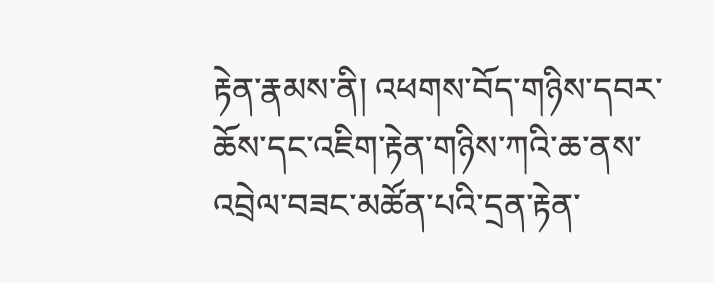རྟེན་རྣམས་ནི། འཕགས་བོད་གཉིས་དབར་ཆོས་དང་འཇིག་རྟེན་གཉིས་ཀའི་ཆ་ནས་འབྲེལ་བཟང་མཚོན་པའི་དྲན་རྟེན་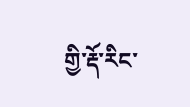གྱི་རྡོ་རིང་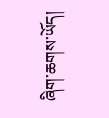ཞིག་ཆགས་ཡོད།